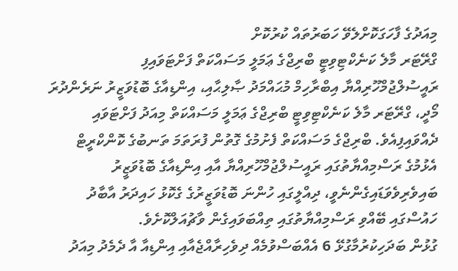މިއަދުގެ ފާހަގަކޮށްލެވޭ ހަބަރުތައް ކުރުކޮށް
ގްރޭޓަރ މާލެ ކަނެކްޓިވިޓީ ބްރިޖްގެ ޢަމަލީ މަސައްކަތް ފަށްޓަވައިފި
ރައީސުލްޖުމްހޫރިއްޔާ އިބްރާހިމް މުޙައްމަދު ޞާލިޙާއި، އިންޑިއާގެ ބޮޑުވަޒީރު ނަރެންދުރަ މޯދީ، ގްރޭޓަރ މާލެ ކަނެކްޓިވިޓީ ބްރިޖްގެ ޢަމަލީ މަސައްކަތް މިއަދު ފަށްޓަވައި ދެއްވައިފިއެވެ. ބްރިޖްގެ މަސައްކަތް ފެށުމުގެ ގޮތުން ފުރަތަމަ ތަނބުގެ ކޮންކްރީޓް އެޅުމުގެ ރަސްމިއްޔާތުގައި ރައީސުލްޖުމްހޫރިއްޔާ އާއި އިންޑިއާގެ ބޮޑުވަޒީރު ބައިވެރިވެވަޑައިގެންނެވީ، ދިއްލީގައި ހުންނަ ބޮޑުވަޒީރުގެ ގެކޮޅު ހައިދަރު އާބާދު ހައުސްގައި ބޭއްވި ރަސްމިއްޔާތުގައި ތިއްބަވައިގެން ވާޗުއަލްކޮށެވެ.
ގުޅުން ބަދަހިކުރުމާގުޅޭ 6 އެއްބަސްވުމެއް ދިވެހިރާއްޖެއާއި އިންޑިއާ އާ ދެމެދު މިއަދު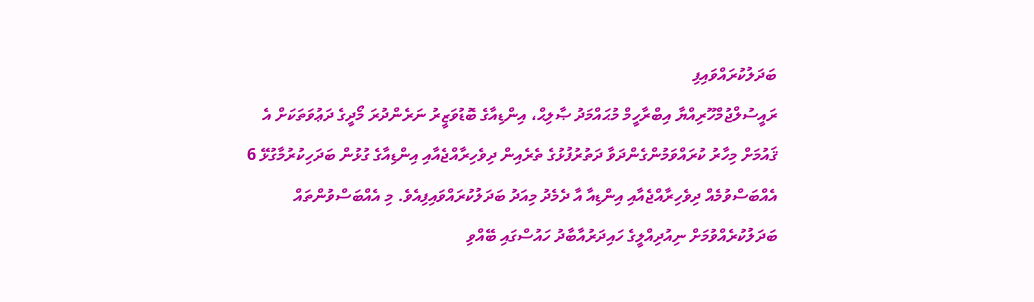ބަދަލުކުރައްވައިފި
ރައީސުލްޖުމްހޫރިއްޔާ އިބްރާހީމް މުޙައްމަދު ޞާލިޙް، އިންޑިއާގެ ބޮޑުވަޒީރު ނަރެންދުރަ މޯދީގެ ދަޢުވަތަކަށް އެ ޤައުމަށް މިހާރު ކުރައްވަމުންގެންދަވާ ދަތުރުފުޅުގެ ތެރެއިން ދިވެހިރާއްޖެއާއި އިންޑިއާގެ ގުޅުން ބަދަހިކުރުމާގުޅޭ 6 އެއްބަސްވުމެއް ދިވެހިރާއްޖެއާއި އިންޑިއާ އާ ދެމެދު މިއަދު ބަދަލުކުރައްވައިފިއެވެ. މި އެއްބަސްވުންތައް ބަދަލުކުރެއްވުމަށް ނިއުދިއްލީގެ ހައިދަރުއާބާދު ހައުސްގައި ބޭއްވި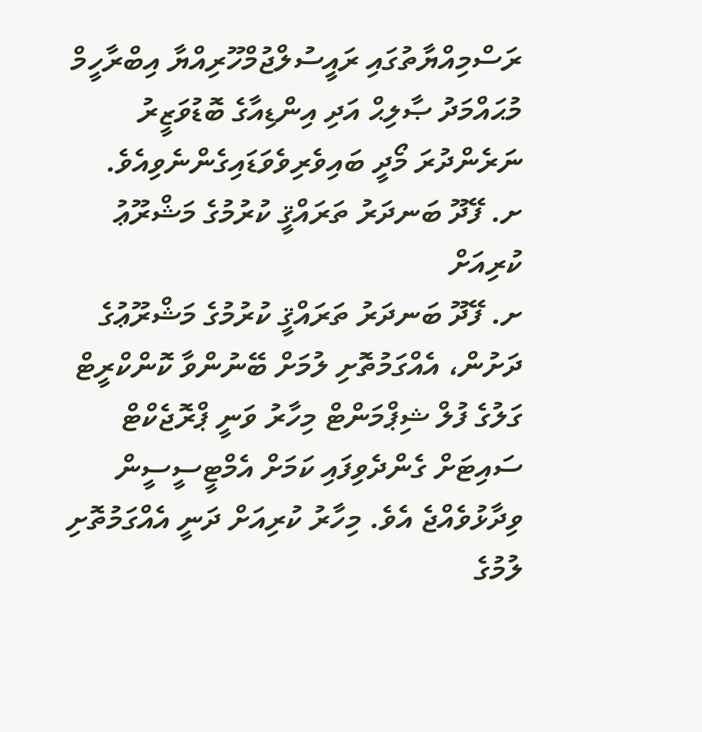ރަސްމިއްޔާތުގައި ރައީސުލްޖުމްހޫރިއްޔާ އިބްރާހީމް މުޙައްމަދު ޞާލިޙް އަދި އިންޑިއާގެ ބޮޑުވަޒީރު ނަރެންދުރަ މޯދީ ބައިވެރިވެވަޑައިގެންނެވިއެވެ.
ށ. ފޭދޫ ބަނދަރު ތަރައްޤީ ކުރުމުގެ މަޝްރޫޢު ކުރިއަށް
ށ. ފޭދޫ ބަނދަރު ތަރައްޤީ ކުރުމުގެ މަޝްރޫޢުގެ ދަށުން، އެއްގަމުތޮށި ލުމަށް ބޭނުންވާ ކޮންކްރީޓް ގަލުގެ ފުލް ޝިޕްމަންޓް މިހާރު ވަނީ ޕްރޮޖެކްޓް ސައިޓަށް ގެންދެވިފައި ކަމަށް އެމްޓީސީސީން ވިދާޅުވެއްޖެ އެވެ. މިހާރު ކުރިއަށް ދަނީ އެއްގަމުތޮށި ލުމުގެ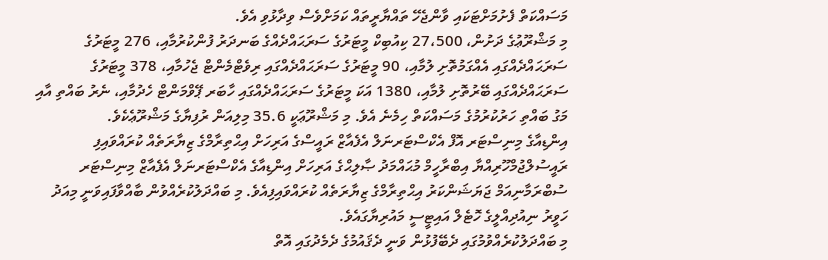މަސައްކަތް ފެށުމަށްޓަކައި ވާންޖެހޭ ތައްޔާރީތައް ކަމަށްވެސް ވިދާޅުވި އެވެ.
މި މަޝްރޫޢުގެ ދަށުން، 27،500 ކިއުބިކް މީޓަރުގެ ސަރަޙައްދެއްގެ ބަނދަރު ފުންކުރުމާއި، 276 މީޓަރުގެ ސަރަޙައްދެއްގައި އެއްގަމުތޮށި ލުމާއި، 90 މީޓަރުގެ ސަރަޙައްދެއްގައި ރިވެޓްމެންޓް ޖެހުމާއި، 378 މީޓަރުގެ ސަރަޙައްދެއްގައި ބޭރުތޮށި ލުމާއި، 1380 އަކަ މީޓަރުގެ ސަރަޙައްދެއްގައި ހާބަރ ޕޭވްމަންޓް ހެދުމާއި، ނެރު ބައްތި އާއި މަގު ބައްތި ހަރުކުރުމުގެ މަސައްކަތް ހިމެނެ އެވެ. މި މަޝްރޫޢަކީ 35.6 މިލިއަން ރުފިޔާގެ މަޝްރޫޢެކެވެ.
އިންޑިއާގެ މިނިސްޓަރ އޮފް އެކްސްޓަރނަލް އެފެއާޒް ރައީސްގެ އަރިހަށް އިޙްތިރާމްގެ ޒިޔާރަތެއް ކުރައްވައިފި
ރައީސުލްޖުމްހޫރިއްޔާ އިބްރާހީމް މުޙައްމަދު ޞާލިޙްގެ އަރިހަށް އިންޑިއާގެ އެކްސްޓަރނަލް އެފެއާޒް މިނިސްޓަރ ސުބްރަމާނިއަމް ޖަޔަޝަންކަރު އިޙްތިރާމްގެ ޒިޔާރަތެއް ކުރައްވައިފިއެވެ. މި ބައްދަލުކުރެއްވުން ބާއްވާފައިވަނީ މިއަދު ހަވީރު ނިއުދިއްލީގެ ހޮޓެލް އައިޓީސީ މައުރިޔާގައެވެ.
މި ބައްދަލުކުރެއްވުމުގައި ދެބޭފުޅުން ވަނީ ދެޤައުމުގެ ދެމެދުގައި އޮތް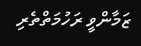ޒަމާންވީ ރަހުމަތްތެރި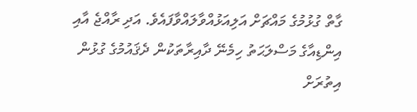ގާތް ގުޅުމުގެ މައްޗަށް އަލިއަޅުއްވާލައްވާފައެވެ. އަދި ރާއްޖެ އާއި އިންޑިއާގެ މަސްލަޙަތު ހިމެނޭ ދާއިރާތަކުން ދެޤައުމުގެ ގުޅުން އިތުރަށް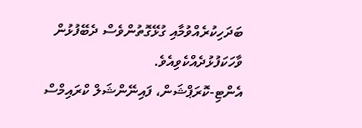ބަދަހިކުރެއްވުމާއި ގުޅޭގޮތުންވެސް ދެބޭފުޅުން ވާހަކަފުޅުދެއްކެވިއެވެ.
އެންޓި-ކޮރަޕްޝަން، ފައިނޭންޝަލް ކްރައިމްސް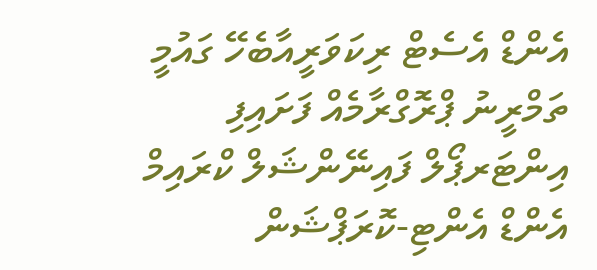އެންޑް އެސެޓް ރިކަވަރީއާބެހޭ ގައުމީ ތަމްރީނު ޕްރޮގްރާމެއް ފަށައިފި
އިންޓަރޕޯލް ފައިނޭންޝަލް ކްރައިމް އެންޑް އެންޓި-ކޮރަޕްޝަން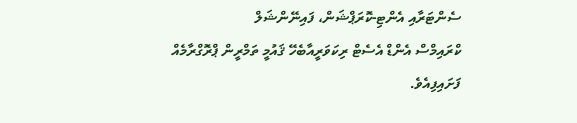ސެންޓަރާއި އެންޓި-ކޮރަޕްޝަން، ފައިނޭންޝަލް
ކްރައިމްސް އެންޑް އެސެޓް ރިކަވަރީއާބެހޭ ޤައުމީ ތަމްރީން ޕްރޮގްރާމެއް ފަށައިފިއެވެ.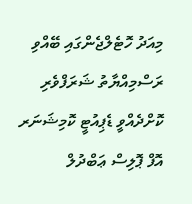މިއަދު ހޮޓެލްޖެންގައި ބޭއްވި ރަސްމިއްޔާތު ޝަރަފްވެރި ކޮށްދެއްވީ ޑެޕިއުޓީ ކޮމިޝަނަރ އޮފް ޕޮލިސް ޢަބްދުލް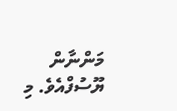މަންނާން ޔޫސުފްއެވެ. މި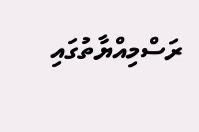ރަސްމިއްޔާތުގައި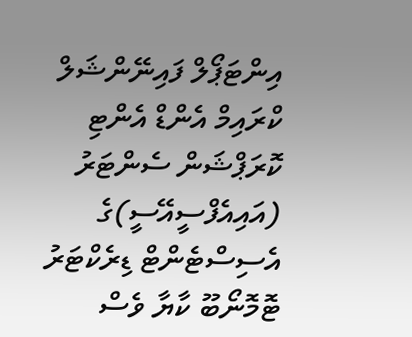އިންޓަޕޯލް ފައިނޭންޝަލް ކްރައިމް އެންޑް އެންޓި ކޮރަޕްޝަން ސެންޓަރު (އައިއެފްސީއޭސީ)ގެ އެސިސްޓެންޓް ޑިރެކްޓަރު ޓޮމޮނޯބޫ ކާޔާ ވެސް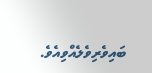ބައިވެރިވެލެއްވިއެވެ.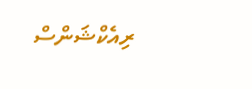ރިއެކްޝަންސް